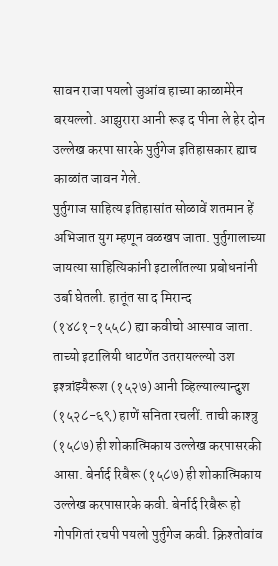सावन राजा पयलो जुआंव हाच्या काळामेरेन बरयल्लो. आझुरारा आनी रूइ द पीना ले हेर दोन उल्लेख करपा सारके पुर्तुगेज इतिहासकार ह्याच काळांत जावन गेले.
पुर्तुगाज साहित्य इतिहासांत सोळावें शतमान हें अभिजात युग म्हणून वळखप जाता. पुर्तुगालाच्या जायत्या साहित्यिकांनी इटालींतल्या प्रबोधनांनी उर्बा घेतली. हातूंत सा द मिरान्द (१४८१-१५५८) ह्या कवीचो आस्पाव जाता. ताच्यो इटालियी धाटणेंत उतरायल्ल्यो उश इश्त्रांझ्यैरूश (१५२७) आनी व्हिल्याल्यान्दुश (१५२८-६९) हाणें सनिता रचलीं. ताची काश्त्रु (१५८७) ही शोकात्मिकाय उल्लेख करपासरकी आसा. बेर्नार्द रिबैरू (१५८७) ही शोकात्मिकाय उल्लेख करपासारके कवी. बेर्नार्द रिबैरू हो गोपगितां रचपी पयलो पुर्तुगेज कवी. क्रिश्तोवांव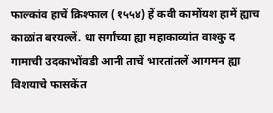फाल्कांव हाचें क्रिश्फाल (१५५४) हें कवी कामोंयश हामें ह्याच काळांत बरयल्लें. धा सर्गांच्या ह्या महाकाव्यांत वाश्कु द गामाची उदकाभोंवडी आनी ताचें भारतांतलें आगमन ह्या विशयाचे फासकेंत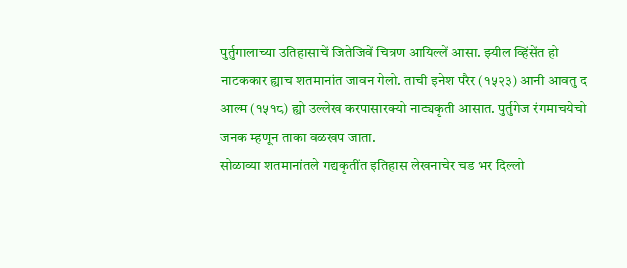पुर्तुगालाच्या उतिहासाचें जितेजिवें चित्रण आयिल्लें आसा. झ्यील व्हिंसेंत हो नाटककार ह्याच शतमानांत जावन गेलो. ताची इनेश परैर (१५२३) आनी आवतु द आल्म (१५१८) ह्यो उल्लेख करपासारक्यो नाट्यकृती आसात. पुर्तुगेज रंगमाचयेचो जनक म्हणून ताका वळखप जाता.
सोळाव्या शतमानांतले गद्यकृतींत इतिहास लेखनाचेर चड भर दिल्लो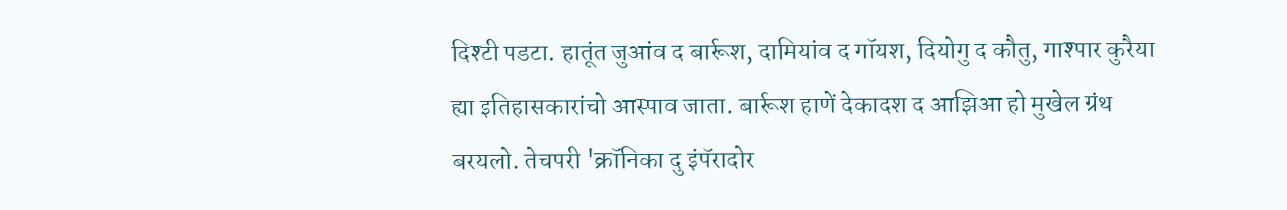दिश्टी पडटा. हातूंत जुआंव द बार्रूश, दामियांव द गॉयश, दियोगु द कौतु, गाश्पार कुरैया ह्या इतिहासकारांचो आस्पाव जाता. बार्रूश हाणें देकादश द आझिआ हो मुखेल ग्रंथ बरयलो. तेचपरी 'क्रॉनिका दु इंपॅरादोर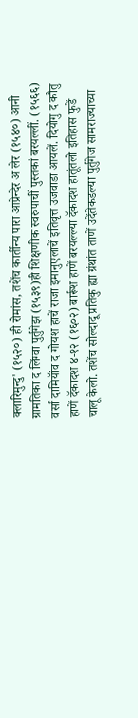क्लारिमुन्दु' (१५२०) ही रोमांस, तशेंच कार्तीन्य पारा आप्रेन्देर अ लेर (१५४०) आनी ग्रामतिका द लिंग्वा पुर्तुगेझ (१५३९)ही शिक्षणीक स्वरुपाचीं पुस्तकां बरयल्लीं. (१५६६) वर्सा दामियॉंव द गोयश हाचें राजा इमानुएलाचें इतिवृत्त उजवाडा आयलें. दियोगु द कौतु हाणें दॅकादश ४-१२ (१६०२) बार्रूश हाणें बरयल्ल्या दॅकादश हातूंतलो इतिहास फुडें चालू केलो. तशेंच सोल्दादू प्रतिकु ह्या ग्रंथांत ताणें उदेंतेकडल्या पुर्तुगेज सामराज्याच्या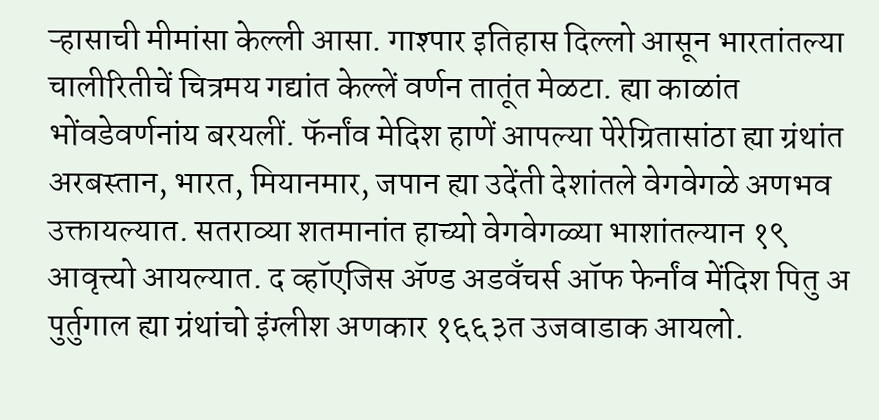ऱ्हासाची मीमांसा केल्ली आसा. गाश्पार इतिहास दिल्लो आसून भारतांतल्या चालीरितीचें चित्रमय गद्यांत केल्लें वर्णन तातूंत मेळटा. ह्या काळांत भोंवडेवर्णनांय बरयलीं. फॅर्नांव मेदिश हाणें आपल्या पेरेग्रितासांठा ह्या ग्रंथांत अरबस्तान, भारत, मियानमार, जपान ह्या उदेंती देशांतले वेगवेगळे अणभव उक्तायल्यात. सतराव्या शतमानांत हाच्यो वेगवेगळ्या भाशांतल्यान १९ आवृत्त्यो आयल्यात. द व्हॉएजिस ॲण्ड अडवॅंचर्स ऑफ फेर्नांव मेंदिश पितु अ पुर्तुगाल ह्या ग्रंथांचो इंग्लीश अणकार १६६३त उजवाडाक आयलो.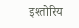इश्तोरिय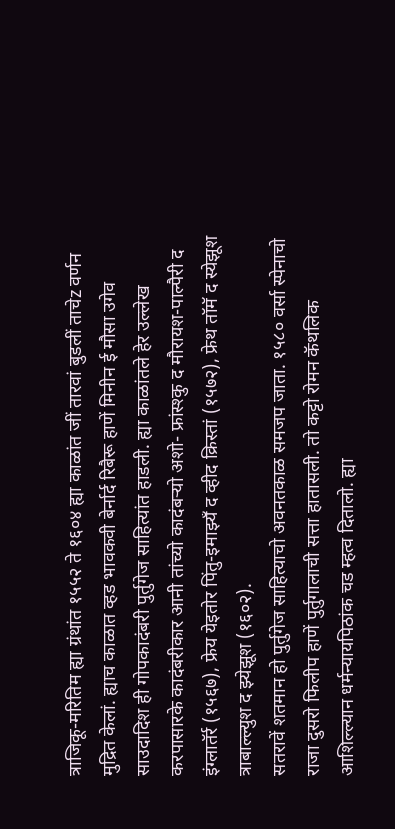त्राजिकू-मरितिम ह्या ग्रंथांत १५५२ ते १६०४ ह्या काळांत जीं तारवां बुडलीं ताचेz वर्णन मुद्रित केलां. ह्याच काळात व्हड भावकवी बेर्नार्द रिबैरू हाणें मिनीन ई मौसा उगेव साउदादिश ही गोपकादंबरी पुर्तुगेज साहित्यांत हाडली. ह्या काळांतले हेर उल्लेख करपासारके कादंबरीकार आनी तांच्यो कादंबऱ्यो अशो- फ्रांस्श्कु द मौरायश-पाल्पैरी द इंग्लातॅर्र (१५६७), फ्रेय येइतोर पिंतु-इमाझ्यॅं द व्हीद क्रिस्तां (१५७२), फ्रेथ तॉमॅ द स्येझूश त्राबाल्ल्युश द झ्येझूश (१६०२).
सतरावें शतमान हो पुर्तुगेज साहित्याचो अवनतकाळ समजप जाता. १५८० वर्सा स्पेनाचो राजा दुसरो फिलीप हाणें पुर्तुगालाची सत्ता हातासली. तो कट्टो रोमन कॅथलिक आशिल्ल्यान धर्मन्यायपिठांक चड म्हत्व दितालो. ह्या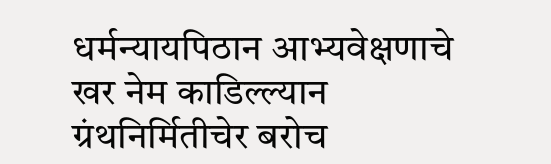धर्मन्यायपिठान आभ्यवेक्षणाचे खर नेम काडिल्ल्यान ग्रंथनिर्मितीचेर बरोच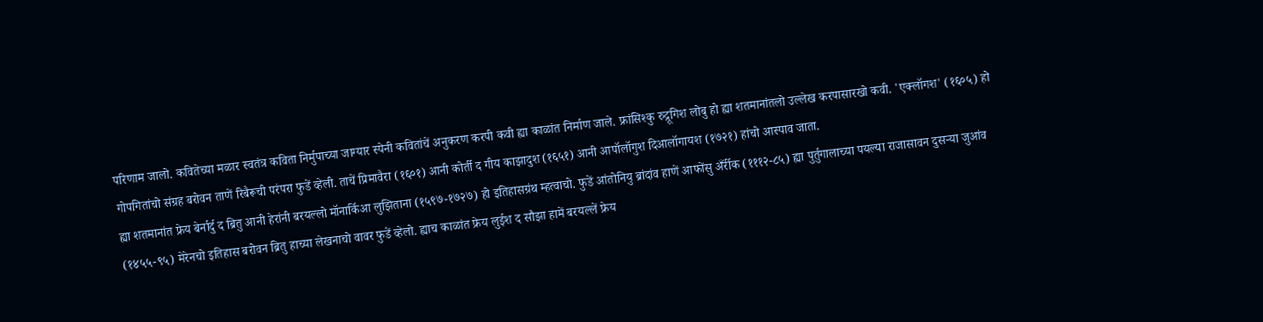परिणाम जालो. कवितेच्या मळार स्वतंत्र कविता निर्मुपाच्या जाग्यार स्पेनी कवितांचें अनुकरण करपी कवी ह्या काळांत निर्माण जाले. फ्रांसिश्कु रुद्रूगिश लोबु हो ह्या शतमानांतलो उल्लेख करपासारखो कवी. 'एक्लॉगश' (१६०५) हो गोपगितांचो संग्रह बरोवन ताणें रिबैरूची परंपरा फुडें व्हेली. ताचें प्रिमावैरा (१६०१) आनी कोर्ती द गीय काझादुश (१६५१) आनी आपॉलॉगुश दिआलॉगायश (१७२१) हांचो आस्पाव जाता.
ह्या शतमानांत फ्रेय बेर्नार्दु द ब्रितु आनी हेरांनी बरयल्लो मॉनार्किआ लुझिताना (१५९७-१७२७) हो इतिहासग्रंथ म्हत्वाचो. फुडें आंतोनियु ब्रांदांव हाणें आफोंसु अँर्रीक (१११२-८५) ह्या पुर्तुगालाच्या पयल्या राजासावन दुसऱ्या जुआंव (१४५५-९५) मेरेनचो इतिहास बरोवन ब्रितु हाच्या लेखनाचो वावर फुडें व्हेलो. ह्याच काळांत फ्रेय लुईश द सौझा हामें बरयल्लें फ्रेय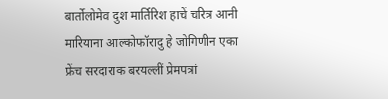बार्तोलोमेव दुश मार्तिरिश हाचें चरित्र आनी मारियाना आल्कोफॉरादु हे जोगिणीन एका फ्रेंच सरदाराक बरयल्लीं प्रेमपत्रां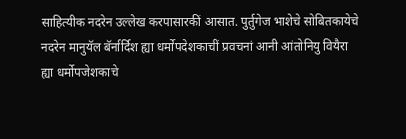साहित्यीक नदरेन उल्लेख करपासारकीं आसात. पुर्तुगेज भाशेचे सोबितकायेचे नदरेन मानुयॅल बॅर्नार्दिश ह्या धर्मोपदेशकाचीं प्रवचनां आनी आंतोनियु वियैरा ह्या धर्मोपजेशकाचे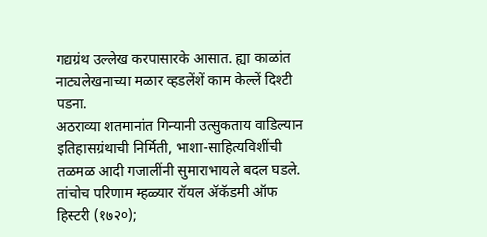गद्यग्रंथ उल्लेख करपासारके आसात. ह्या काळांत नाट्यलेखनाच्या मळार व्हडलेंशें काम केल्लें दिश्टी पडना.
अठराव्या शतमानांत गिन्यानी उत्सुकताय वाडिल्यान इतिहासग्रंथाची निर्मिती, भाशा-साहित्यविशींची तळमळ आदी गजालींनी सुमाराभायले बदल घडले. तांचोच परिणाम म्हळ्यार रॉयल ॲकॅडमी ऑफ हिस्टरी (१७२०);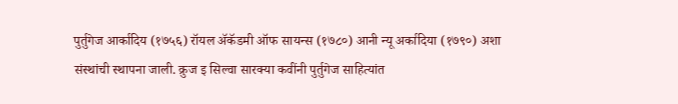पुर्तुगेज आर्कादिय (१७५६) रॉयल ॲकॅडमी ऑफ सायन्स (१७८०) आनी न्यू अर्कादिया (१७९०) अशा संस्थांची स्थापना जाली. क्रुज इ सिल्वा सारक्या कवींनी पुर्तुगेज साहित्यांत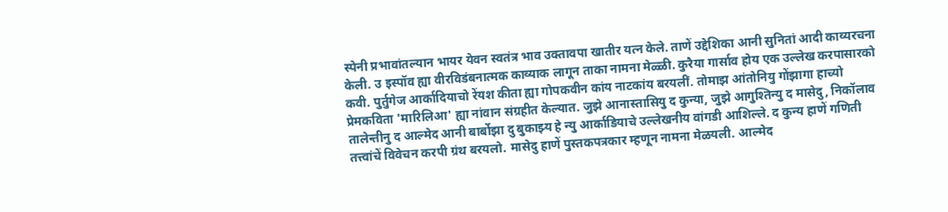स्पेनी प्रभावांतल्यान भायर येवन स्वतंत्र भाव उक्तावपा खातीर यत्न केले. ताणें उद्देशिका आनी सुनितां आदी काव्यरचना केली. उ इस्पॉव ह्या वीरविडंबनात्मक काव्याक लागून ताका नामना मेळ्ळी. कुरैया गार्साव होय एक उल्लेख करपासारको कवी. पुर्तुगेज आर्कादियाचो रेंयश कीता ह्या गोपकवीन कांय नाटकांय बरयलीं. तोमाझ आंतोनियु गोंझागा हाच्यो प्रेमकविता 'मारिलिआ' ह्या नांवान संग्रहीत केल्यात. जुझे आनास्तासियु द कुन्या, जुझे आगुश्तिन्यु द मासेदु, निकॉलाव तालेन्तीनु द आल्मेद आनी बार्बोझा दु बुकाझ्य हे न्यु आर्काडियाचे उल्लेखनीय वांगडी आशिल्ले. द कुन्य हाणें गणिती तत्त्वांचें विवेचन करपी ग्रंथ बरयलो. मासेदु हाणें पुस्तकपत्रकार म्हणून नामना मेळयली. आल्मेद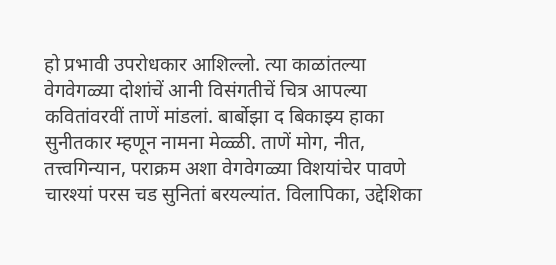हो प्रभावी उपरोधकार आशिल्लो. त्या काळांतल्या वेगवेगळ्या दोशांचें आनी विसंगतीचें चित्र आपल्या कवितांवरवीं ताणें मांडलां. बार्बोझा द बिकाझ्य हाका सुनीतकार म्हणून नामना मेळ्ळी. ताणें मोग, नीत, तत्त्वगिन्यान, पराक्रम अशा वेगवेगळ्या विशयांचेर पावणे चारश्यां परस चड सुनितां बरयल्यांत. विलापिका, उद्देशिका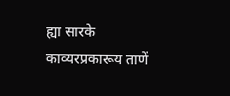ह्या सारके काव्यरप्रकारूय ताणें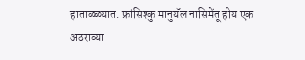हाताळ्ळ्यात. फ्रांसिश्कु मानुयॅल नासिमेंतू होय एक अठराव्या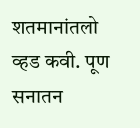शतमानांतलो व्हड कवी. पूण सनातन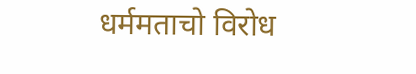धर्ममताचो विरोध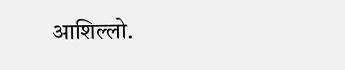आशिल्लो.